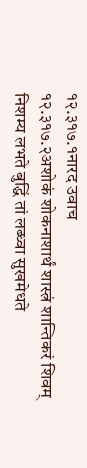१२.३१७.१नारद उवाच
१२.३१७.२अशोकं शोकनाशार्थं शास्त्रं शान्तिकरं शिवम्
निशम्य लभते बुद्धिं तां लब्ध्वा सुखमेधते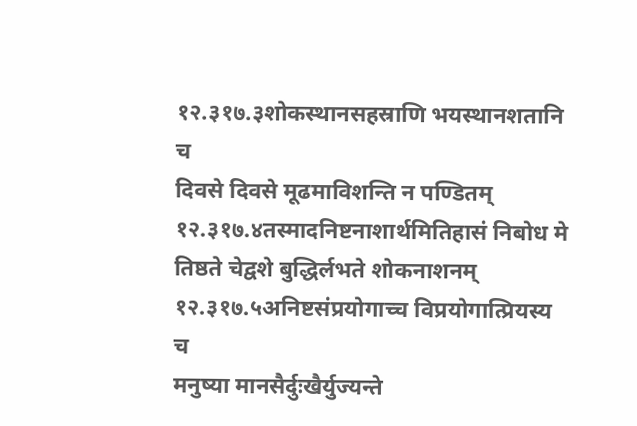१२.३१७.३शोकस्थानसहस्राणि भयस्थानशतानि च
दिवसे दिवसे मूढमाविशन्ति न पण्डितम्
१२.३१७.४तस्मादनिष्टनाशार्थमितिहासं निबोध मे
तिष्ठते चेद्वशे बुद्धिर्लभते शोकनाशनम्
१२.३१७.५अनिष्टसंप्रयोगाच्च विप्रयोगात्प्रियस्य च
मनुष्या मानसैर्दुःखैर्युज्यन्ते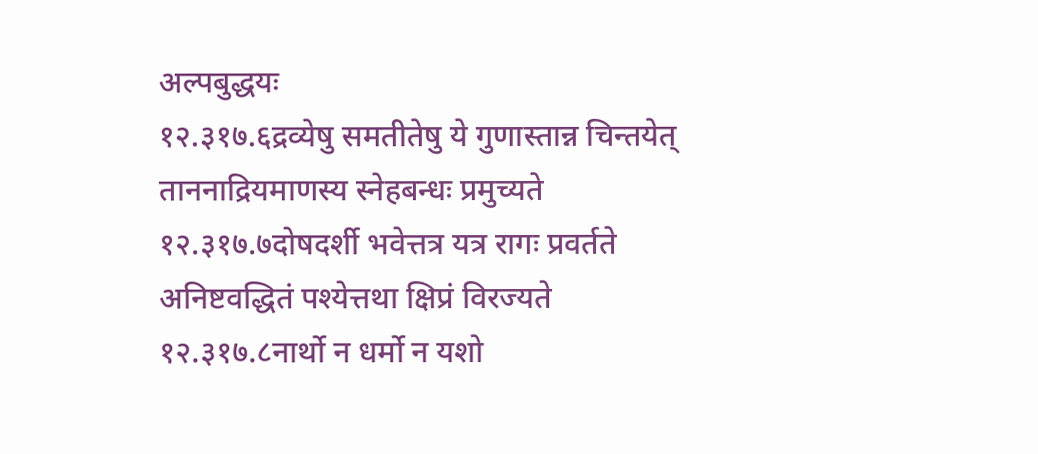अल्पबुद्धयः
१२.३१७.६द्रव्येषु समतीतेषु ये गुणास्तान्न चिन्तयेत्
ताननाद्रियमाणस्य स्नेहबन्धः प्रमुच्यते
१२.३१७.७दोषदर्शी भवेत्तत्र यत्र रागः प्रवर्तते
अनिष्टवद्धितं पश्येत्तथा क्षिप्रं विरज्यते
१२.३१७.८नार्थो न धर्मो न यशो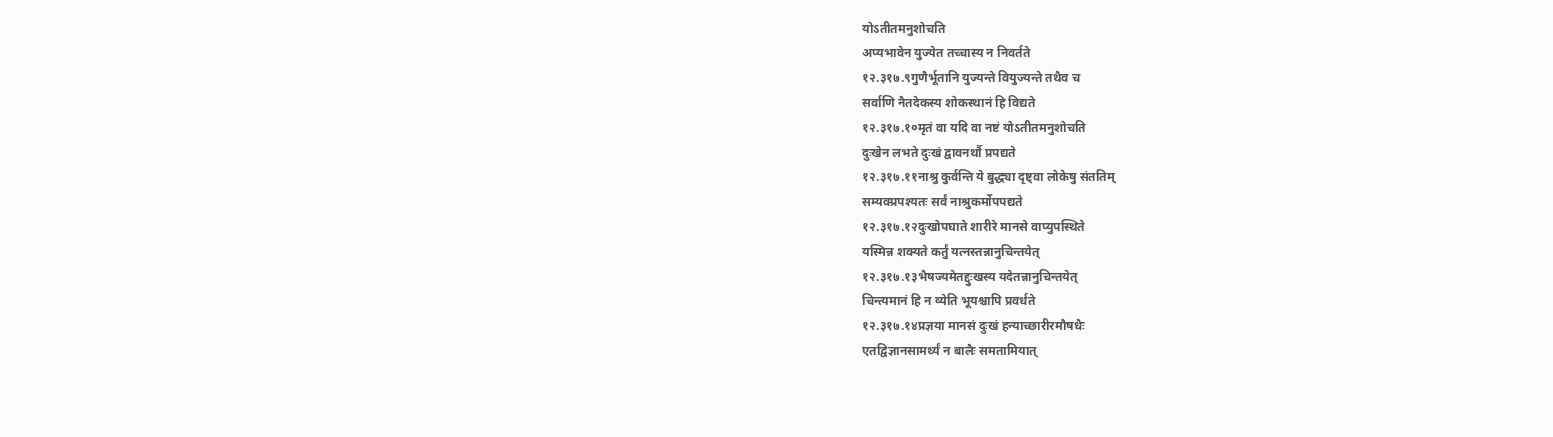योऽतीतमनुशोचति
अप्यभावेन युज्येत तच्चास्य न निवर्तते
१२.३१७.९गुणैर्भूतानि युज्यन्ते वियुज्यन्ते तथैव च
सर्वाणि नैतदेकस्य शोकस्थानं हि विद्यते
१२.३१७.१०मृतं वा यदि वा नष्टं योऽतीतमनुशोचति
दुःखेन लभते दुःखं द्वावनर्थौ प्रपद्यते
१२.३१७.११नाश्रु कुर्वन्ति ये बुद्ध्या दृष्ट्वा लोकेषु संततिम्
सम्यक्प्रपश्यतः सर्वं नाश्रुकर्मोपपद्यते
१२.३१७.१२दुःखोपघाते शारीरे मानसे वाप्युपस्थिते
यस्मिन्न शक्यते कर्तुं यत्नस्तन्नानुचिन्तयेत्
१२.३१७.१३भैषज्यमेतद्दुःखस्य यदेतन्नानुचिन्तयेत्
चिन्त्यमानं हि न व्येति भूयश्चापि प्रवर्धते
१२.३१७.१४प्रज्ञया मानसं दुःखं हन्याच्छारीरमौषधैः
एतद्विज्ञानसामर्थ्यं न बालैः समतामियात्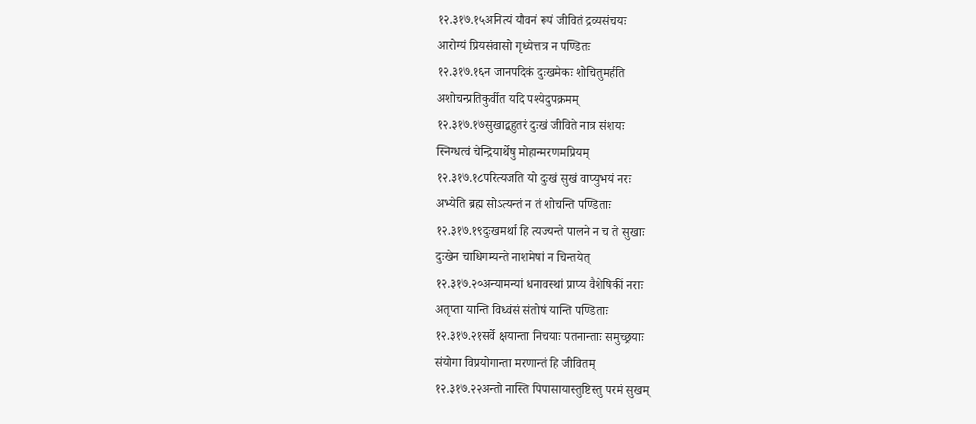१२.३१७.१५अनित्यं यौवनं रूपं जीवितं द्रव्यसंचयः
आरोग्यं प्रियसंवासो गृध्येत्तत्र न पण्डितः
१२.३१७.१६न जानपदिकं दुःखमेकः शोचितुमर्हति
अशोचन्प्रतिकुर्वीत यदि पश्येदुपक्रमम्
१२.३१७.१७सुखाद्बहुतरं दुःखं जीविते नात्र संशयः
स्निग्धत्वं चेन्द्रियार्थेषु मोहान्मरणमप्रियम्
१२.३१७.१८परित्यजति यो दुःखं सुखं वाप्युभयं नरः
अभ्येति ब्रह्म सोऽत्यन्तं न तं शोचन्ति पण्डिताः
१२.३१७.१९दुःखमर्था हि त्यज्यन्ते पालने न च ते सुखाः
दुःखेन चाधिगम्यन्ते नाशमेषां न चिन्तयेत्
१२.३१७.२०अन्यामन्यां धनावस्थां प्राप्य वैशेषिकीं नराः
अतृप्ता यान्ति विध्वंसं संतोषं यान्ति पण्डिताः
१२.३१७.२१सर्वे क्षयान्ता निचयाः पतनान्ताः समुच्छ्रयाः
संयोगा विप्रयोगान्ता मरणान्तं हि जीवितम्
१२.३१७.२२अन्तो नास्ति पिपासायास्तुष्टिस्तु परमं सुखम्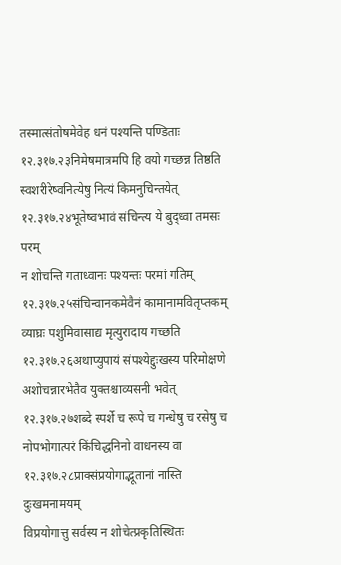तस्मात्संतोषमेवेह धनं पश्यन्ति पण्डिताः
१२.३१७.२३निमेषमात्रमपि हि वयो गच्छन्न तिष्ठति
स्वशरीरेष्वनित्येषु नित्यं किमनुचिन्तयेत्
१२.३१७.२४भूतेष्वभावं संचिन्त्य ये बुद्ध्वा तमसः परम्
न शोचन्ति गताध्वानः पश्यन्तः परमां गतिम्
१२.३१७.२५संचिन्वानकमेवैनं कामानामवितृप्तकम्
व्याघ्रः पशुमिवासाद्य मृत्युरादाय गच्छति
१२.३१७.२६अथाप्युपायं संपश्येद्दुःखस्य परिमोक्षणे
अशोचन्नारभेतैव युक्तश्चाव्यसनी भवेत्
१२.३१७.२७शब्दे स्पर्शे च रूपे च गन्धेषु च रसेषु च
नोपभोगात्परं किंचिद्धनिनो वाधनस्य वा
१२.३१७.२८प्राक्संप्रयोगाद्भूतानां नास्ति दुःखमनामयम्
विप्रयोगात्तु सर्वस्य न शोचेत्प्रकृतिस्थितः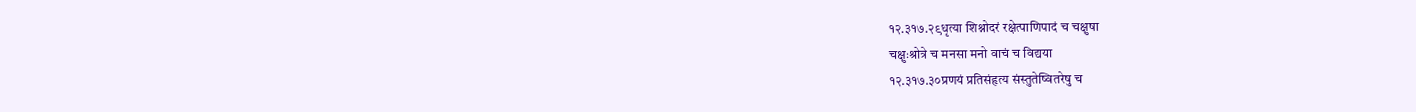१२.३१७.२९धृत्या शिश्नोदरं रक्षेत्पाणिपादं च चक्षुषा
चक्षुःश्रोत्रे च मनसा मनो वाचं च विद्यया
१२.३१७.३०प्रणयं प्रतिसंहृत्य संस्तुतेष्वितरेषु च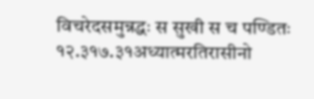विचरेदसमुन्नद्धः स सुखी स च पण्डितः
१२.३१७.३१अध्यात्मरतिरासीनो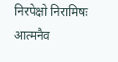निरपेक्षो निरामिषः
आत्मनैव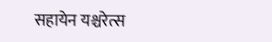सहायेन यश्चरेत्स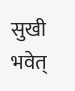सुखी भवेत्